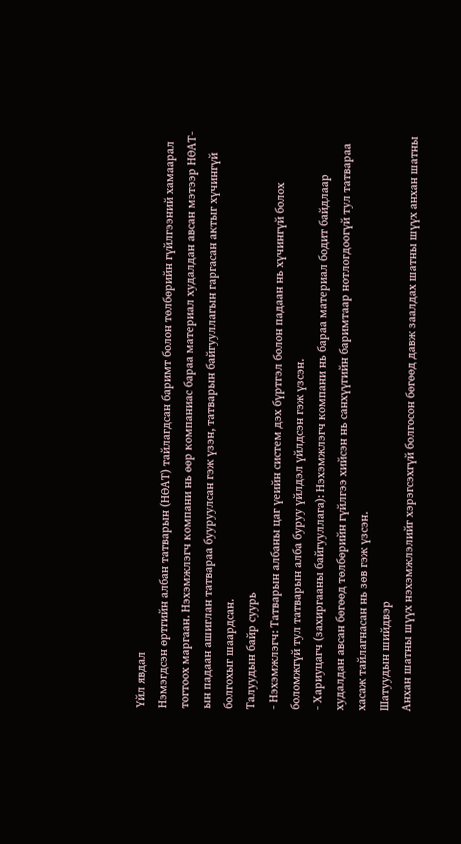Үйл явдал
Нэмэгдсэн өртгийн албан татварын (НӨАТ) тайлагдсан баримт болон төлбөрийн гүйлгээний хамаарал тогтоох маргаан. Нэхэмжлэгч компани нь өөр компаниас бараа материал худалдан авсан мэтээр НӨАТ-ын падаан ашиглан татвараа бууруулсан гэж үзэн, татварын байгууллагын гаргасан актыг хүчингүй болгохыг шаардсан.
Талуудын байр суурь
- Нэхэмжлэгч: Татварын албаны цаг үеийн систем дэх бүртгэл болон падаан нь хүчингүй болох боломжгүй тул татварын алба буруу үйлдэл үйлдсэн гэж үзсэн.
- Хариуцагч (захиргааны байгууллага): Нэхэмжлэгч компани нь бараа материал бодит байдлаар худалдан авсан бөгөөд төлбөрийн гүйлгээ хийсэн нь санхүүгийн баримтаар нотлогдоогүй тул татвараа хасаж тайлагнасан нь зөв гэж үзсэн.
Шатуудын шийдвэр
Анхан шатны шүүх нэхэмжлэлийг хэрэгсэхгүй болгосон бөгөөд давж заалдах шатны шүүх анхан шатны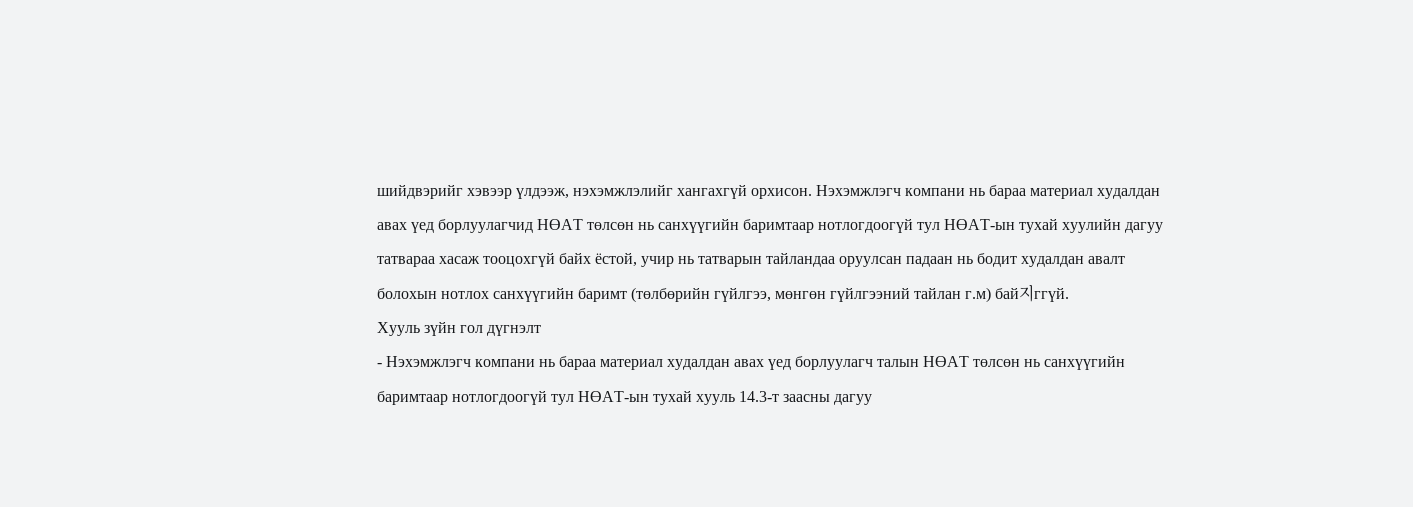шийдвэрийг хэвээр үлдээж, нэхэмжлэлийг хангахгүй орхисон. Нэхэмжлэгч компани нь бараа материал худалдан авах үед борлуулагчид НӨАТ төлсөн нь санхүүгийн баримтаар нотлогдоогүй тул НӨАТ-ын тухай хуулийн дагуу татвараа хасаж тооцохгүй байх ёстой, учир нь татварын тайландаа оруулсан падаан нь бодит худалдан авалт болохын нотлох санхүүгийн баримт (төлбөрийн гүйлгээ, мөнгөн гүйлгээний тайлан г.м) бай지ггүй.
Хууль зүйн гол дүгнэлт
- Нэхэмжлэгч компани нь бараа материал худалдан авах үед борлуулагч талын НӨАТ төлсөн нь санхүүгийн баримтаар нотлогдоогүй тул НӨАТ-ын тухай хууль 14.3-т заасны дагуу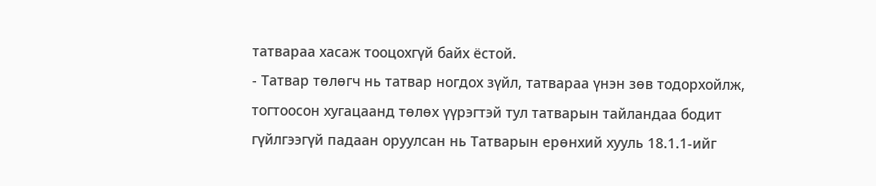татвараа хасаж тооцохгүй байх ёстой.
- Татвар төлөгч нь татвар ногдох зүйл, татвараа үнэн зөв тодорхойлж, тогтоосон хугацаанд төлөх үүрэгтэй тул татварын тайландаа бодит гүйлгээгүй падаан оруулсан нь Татварын ерөнхий хууль 18.1.1-ийг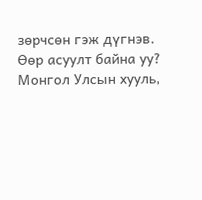зөрчсөн гэж дүгнэв.
Өөр асуулт байна уу?
Монгол Улсын хууль,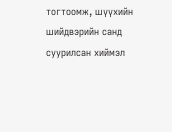тогтоомж, шүүхийн шийдвэрийн санд суурилсан хиймэл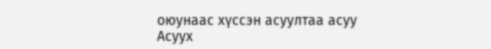оюунаас хүссэн асуултаа асуу
Асуух